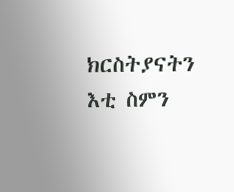ክርስትያናትን እቲ ስምን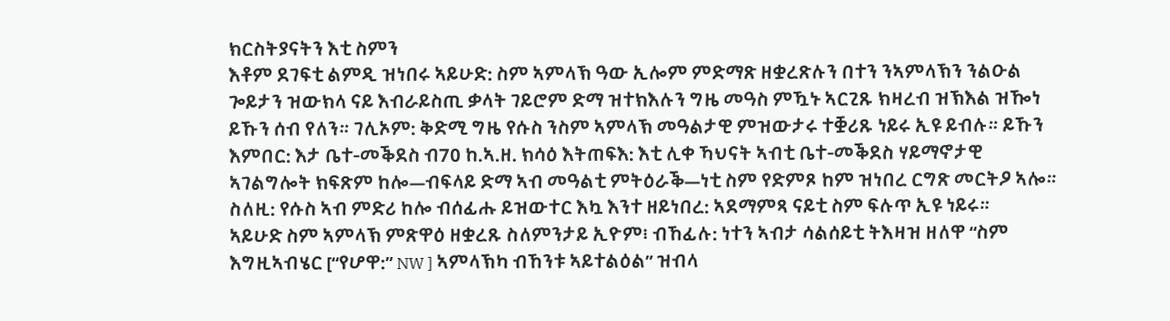ክርስትያናትን እቲ ስምን
እቶም ደገፍቲ ልምዲ ዝነበሩ ኣይሁድ: ስም ኣምላኽ ዓው ኢሎም ምድማጽ ዘቋረጽሉን በተን ንኣምላኽን ንልዑል ጐይታን ዝውክላ ናይ እብራይስጢ ቃላት ገይሮም ድማ ዝተክእሉን ግዜ መዓስ ምዃኑ ኣርጊጹ ክዛረብ ዝኽእል ዝዀነ ይኹን ሰብ የለን። ገሊኦም: ቅድሚ ግዜ የሱስ ንስም ኣምላኽ መዓልታዊ ምዝውታሩ ተቛሪጹ ነይሩ ኢዩ ይብሉ። ይኹን እምበር: እታ ቤተ-መቕደስ ብ70 ከ.ኣ.ዘ. ክሳዕ እትጠፍእ: እቲ ሊቀ ኻህናት ኣብቲ ቤተ-መቕደስ ሃይማኖታዊ ኣገልግሎት ክፍጽም ከሎ—ብፍላይ ድማ ኣብ መዓልቲ ምትዕራቕ—ነቲ ስም የድምጾ ከም ዝነበረ ርግጽ መርትዖ ኣሎ። ስለዚ: የሱስ ኣብ ምድሪ ከሎ ብሰፊሑ ይዝውተር እኳ እንተ ዘይነበረ: ኣደማምጻ ናይቲ ስም ፍሉጥ ኢዩ ነይሩ።
ኣይሁድ ስም ኣምላኽ ምጽዋዕ ዘቋረጹ ስለምንታይ ኢዮም፧ ብኸፊሉ: ነተን ኣብታ ሳልሰይቲ ትእዛዝ ዘለዋ “ስም እግዚኣብሄር [“የሆዋ:” NW ] ኣምላኽካ ብኸንቱ ኣይተልዕል” ዝብላ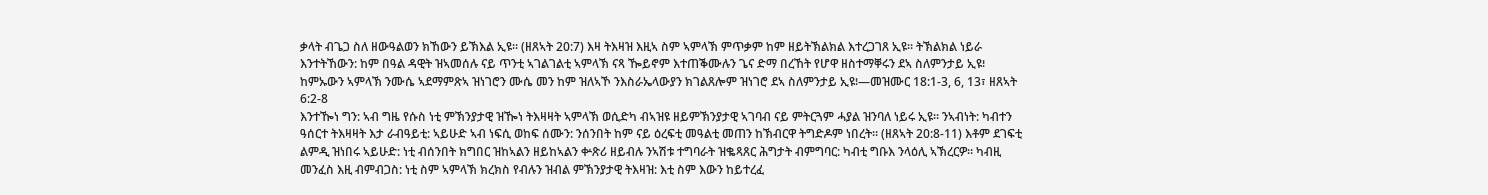ቃላት ብጌጋ ስለ ዘውዓልወን ክኸውን ይኽእል ኢዩ። (ዘጸኣት 20:7) እዛ ትእዛዝ እዚኣ ስም ኣምላኽ ምጥቃም ከም ዘይትኽልክል እተረጋገጸ ኢዩ። ትኽልክል ነይራ እንተትኸውን: ከም በዓል ዳዊት ዝኣመሰሉ ናይ ጥንቲ ኣገልገልቲ ኣምላኽ ናጻ ዀይኖም እተጠቕሙሉን ጌና ድማ በረኸት የሆዋ ዘስተማቐሩን ደኣ ስለምንታይ ኢዩ፧ ከምኡውን ኣምላኽ ንሙሴ ኣደማምጽኣ ዝነገሮን ሙሴ መን ከም ዝለኣኾ ንእስራኤላውያን ክገልጸሎም ዝነገሮ ደኣ ስለምንታይ ኢዩ፧—መዝሙር 18:1-3, 6, 13፣ ዘጸኣት 6:2-8
እንተዀነ ግን: ኣብ ግዜ የሱስ ነቲ ምኽንያታዊ ዝዀነ ትእዛዛት ኣምላኽ ወሲድካ ብኣዝዩ ዘይምኽንያታዊ ኣገባብ ናይ ምትርጓም ሓያል ዝንባለ ነይሩ ኢዩ። ንኣብነት: ካብተን ዓሰርተ ትእዛዛት እታ ራብዓይቲ: ኣይሁድ ኣብ ነፍሲ ወከፍ ሰሙን: ንሰንበት ከም ናይ ዕረፍቲ መዓልቲ መጠን ከኽብርዋ ትግድዶም ነበረት። (ዘጸኣት 20:8-11) እቶም ደገፍቲ ልምዲ ዝነበሩ ኣይሁድ: ነቲ ብሰንበት ክግበር ዝከኣልን ዘይከኣልን ቍጽሪ ዘይብሉ ንኣሽቱ ተግባራት ዝቈጻጸር ሕግታት ብምግባር: ካብቲ ግቡእ ንላዕሊ ኣኽረርዎ። ካብዚ መንፈስ እዚ ብምብጋስ: ነቲ ስም ኣምላኽ ክረክስ የብሉን ዝብል ምኽንያታዊ ትእዛዝ: እቲ ስም እውን ከይተረፈ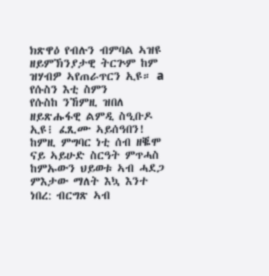ክጽዋዕ የብሉን ብምባል ኣዝዩ ዘይምኽንያታዊ ትርጕም ከም ዝሃብዎ ኣየጠራጥርን ኢዩ። a
የሱስን እቲ ስምን
የሱስከ ንኸምዚ ዝበለ ዘይጽሑፋዊ ልምዲ ስዒቡዶ ኢዩ፧ ፈጺሙ ኣይሰዓበን! ከምዚ ምግባር ነቲ ሰብ ዘቘሞ ናይ ኣይሁድ ስርዓት ምጥሓስ ከምኡውን ህይወቱ ኣብ ሓደጋ ምእታው ማለት እኳ እንተ ነበረ: ብርግጽ ኣብ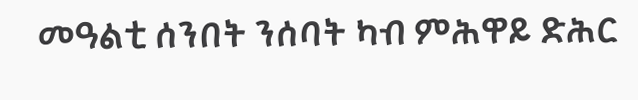መዓልቲ ሰንበት ንሰባት ካብ ምሕዋይ ድሕር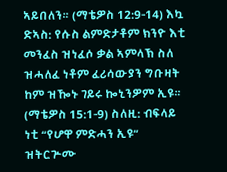ኣይበለን። (ማቴዎስ 12:9-14) እኳ ድኣስ: የሱስ ልምድታቶም ክንዮ እቲ መንፈስ ዝነፈሶ ቃል ኣምላኽ ስለ ዝሓለፈ ነቶም ፈሪሳውያን ግቡዛት ከም ዝዀኑ ገይሩ ኰኒንዎም ኢዩ። (ማቴዎስ 15:1-9) ስለዚ: ብፍላይ ነቲ “የሆዋ ምድሓን ኢዩ” ዝትርጕሙ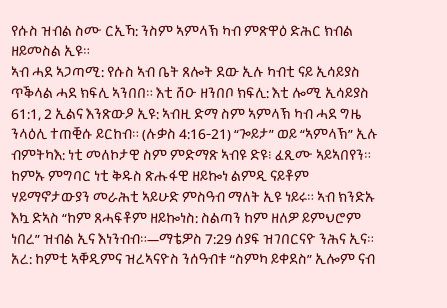የሱስ ዝብል ስሙ ርኢኻ: ንስም ኣምላኽ ካብ ምጽዋዕ ድሕር ክብል ዘይመስል ኢዩ።
ኣብ ሓደ ኣጋጣሚ: የሱስ ኣብ ቤት ጸሎት ደው ኢሉ ካብቲ ናይ ኢሳይያስ ጥቕላል ሓደ ክፍሊ ኣንበበ። እቲ ሸዑ ዘንበቦ ክፍሊ: እቲ ሎሚ ኢሳይያስ 61:1, 2 ኢልና እንጽውዖ ኢዩ: ኣብዚ ድማ ስም ኣምላኽ ካብ ሓደ ግዜ ንላዕሊ ተጠቒሱ ይርከብ። (ሉቃስ 4:16-21) “ጐይታ” ወይ “ኣምላኽ” ኢሉ ብምትካእ: ነቲ መለኮታዊ ስም ምድማጽ ኣብዩ ድዩ፧ ፈጺሙ ኣይኣበየን። ከምኡ ምግባር ነቲ ቅዱስ ጽሑፋዊ ዘይኰነ ልምዲ ናይቶም ሃይማኖታውያን መራሕቲ ኣይሁድ ምስዓብ ማለት ኢዩ ነይሩ። ኣብ ክንድኡ እኳ ድኣስ “ከም ጸሓፍቶም ዘይኰነስ: ስልጣን ከም ዘለዎ ይምህሮም ነበረ” ዝብል ኢና እነንብብ።—ማቴዎስ 7:29 ሰያፍ ዝገበርናዮ ንሕና ኢና።
አረ: ከምቲ ኣቐዲምና ዝረኣናዮስ ንሰዓብቱ “ስምካ ይቀደስ” ኢሎም ናብ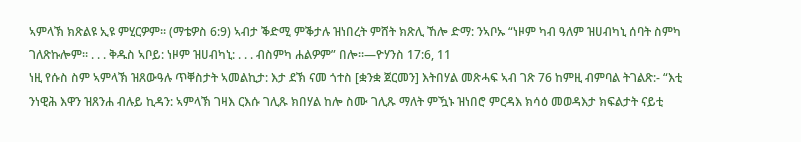ኣምላኽ ክጽልዩ ኢዩ ምሂርዎም። (ማቴዎስ 6:9) ኣብታ ቕድሚ ምቕታሉ ዝነበረት ምሸት ክጽሊ ኸሎ ድማ: ንኣቦኡ “ነዞም ካብ ዓለም ዝሀብካኒ ሰባት ስምካ ገለጽኩሎም። . . . ቅዱስ ኣቦይ: ነዞም ዝሀብካኒ: . . . ብስምካ ሐልዎም” በሎ።—ዮሃንስ 17:6, 11
ነዚ የሱስ ስም ኣምላኽ ዝጸውዓሉ ጥቐስታት ኣመልኪታ: እታ ደኽ ናመ ጎተስ [ቋንቋ ጀርመን] እትበሃል መጽሓፍ ኣብ ገጽ 76 ከምዚ ብምባል ትገልጽ:- “እቲ ንነዊሕ እዋን ዝጸንሐ ብሉይ ኪዳን: ኣምላኽ ገዛእ ርእሱ ገሊጹ ክበሃል ከሎ ስሙ ገሊጹ ማለት ምዃኑ ዝነበሮ ምርዳእ ክሳዕ መወዳእታ ክፍልታት ናይቲ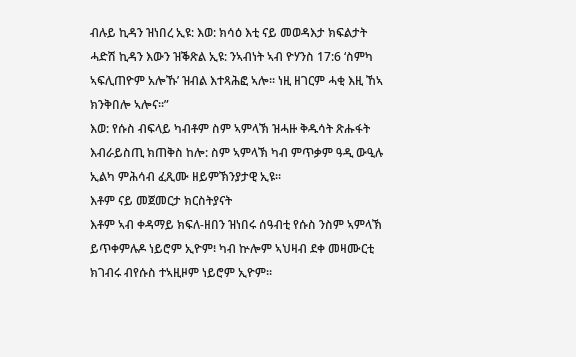ብሉይ ኪዳን ዝነበረ ኢዩ: እወ: ክሳዕ እቲ ናይ መወዳእታ ክፍልታት ሓድሽ ኪዳን እውን ዝቕጽል ኢዩ: ንኣብነት ኣብ ዮሃንስ 17:6 ‘ስምካ ኣፍሊጠዮም አሎኹ’ ዝብል እተጻሕፎ ኣሎ። ነዚ ዘገርም ሓቂ እዚ ኸኣ ክንቅበሎ ኣሎና።”
እወ: የሱስ ብፍላይ ካብቶም ስም ኣምላኽ ዝሓዙ ቅዱሳት ጽሑፋት እብራይስጢ ክጠቅስ ከሎ: ስም ኣምላኽ ካብ ምጥቃም ዓዲ ውዒሉ ኢልካ ምሕሳብ ፈጺሙ ዘይምኽንያታዊ ኢዩ።
እቶም ናይ መጀመርታ ክርስትያናት
እቶም ኣብ ቀዳማይ ክፍለ-ዘበን ዝነበሩ ሰዓብቲ የሱስ ንስም ኣምላኽ ይጥቀምሉዶ ነይሮም ኢዮም፧ ካብ ኵሎም ኣህዛብ ደቀ መዛሙርቲ ክገብሩ ብየሱስ ተኣዚዞም ነይሮም ኢዮም።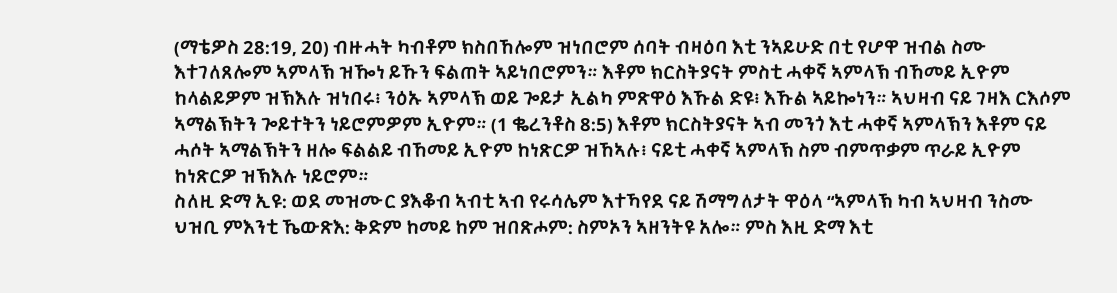(ማቴዎስ 28:19, 20) ብዙሓት ካብቶም ክስበኸሎም ዝነበሮም ሰባት ብዛዕባ እቲ ንኣይሁድ በቲ የሆዋ ዝብል ስሙ እተገለጸሎም ኣምላኽ ዝዀነ ይኹን ፍልጠት ኣይነበሮምን። እቶም ክርስትያናት ምስቲ ሓቀኛ ኣምላኽ ብኸመይ ኢዮም ከላልይዎም ዝኽእሉ ዝነበሩ፧ ንዕኡ ኣምላኽ ወይ ጐይታ ኢልካ ምጽዋዕ እኹል ድዩ፧ እኹል ኣይኰነን። ኣህዛብ ናይ ገዛእ ርእሶም ኣማልኽትን ጐይተትን ነይሮምዎም ኢዮም። (1 ቈረንቶስ 8:5) እቶም ክርስትያናት ኣብ መንጎ እቲ ሓቀኛ ኣምላኽን እቶም ናይ ሓሶት ኣማልኽትን ዘሎ ፍልልይ ብኸመይ ኢዮም ከነጽርዎ ዝኸኣሉ፧ ናይቲ ሓቀኛ ኣምላኽ ስም ብምጥቃም ጥራይ ኢዮም ከነጽርዎ ዝኽእሉ ነይሮም።
ስለዚ ድማ ኢዩ: ወደ መዝሙር ያእቆብ ኣብቲ ኣብ የሩሳሌም እተኻየደ ናይ ሽማግለታት ዋዕላ “ኣምላኽ ካብ ኣህዛብ ንስሙ ህዝቢ ምእንቲ ኼውጽእ: ቅድም ከመይ ከም ዝበጽሖም: ስምኦን ኣዘንትዩ አሎ። ምስ እዚ ድማ እቲ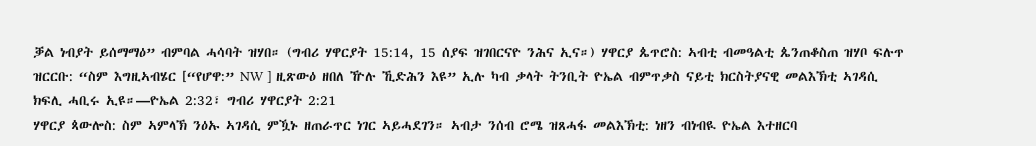ቓል ነብያት ይሰማማዕ” ብምባል ሓሳባት ዝሃበ። (ግብሪ ሃዋርያት 15:14, 15 ሰያፍ ዝገበርናዮ ንሕና ኢና።) ሃዋርያ ጴጥሮስ: ኣብቲ ብመዓልቲ ጴንጠቆስጠ ዝሃቦ ፍሉጥ ዝርርቡ: “ስም እግዚኣብሄር [“የሆዋ:” NW ] ዚጽውዕ ዘበለ ዅሉ ኺድሕን እዩ” ኢሉ ካብ ቃላት ትንቢት ዮኤል ብምጥቃስ ናይቲ ክርስትያናዊ መልእኽቲ ኣገዳሲ ክፍሊ ሓቢሩ ኢዩ።—ዮኤል 2:32፣ ግብሪ ሃዋርያት 2:21
ሃዋርያ ጳውሎስ: ስም ኣምላኽ ንዕኡ ኣገዳሲ ምዃኑ ዘጠራጥር ነገር ኣይሓደገን። ኣብታ ንሰብ ሮሜ ዝጸሓፋ መልእኽቲ: ነዘን ብነብዪ ዮኤል እተዘርባ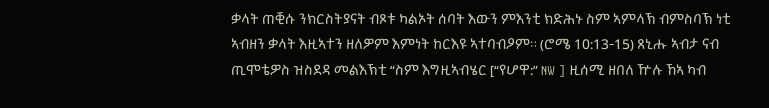ቃላት ጠቒሱ ንክርስትያናት ብጾቱ ካልኦት ሰባት እውን ምእንቲ ክድሕኑ ስም ኣምላኽ ብምስባኽ ነቲ ኣብዘን ቃላት እዚኣተን ዘለዎም እምነት ከርእዩ ኣተባብዖም። (ሮሜ 10:13-15) ጸኒሑ ኣብታ ናብ ጢሞቴዎስ ዝስደዳ መልእኽቲ “ስም እግዚኣብሄር [“የሆዋ:” NW ] ዚሰሚ ዘበለ ዅሉ ኸኣ ካብ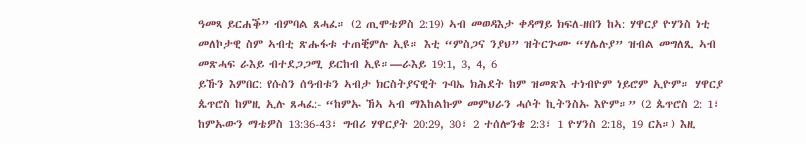ዓመጻ ይርሐቕ” ብምባል ጸሓፈ። (2 ጢሞቴዎስ 2:19) ኣብ መወዳእታ ቀዳማይ ክፍለ-ዘበን ከኣ: ሃዋርያ ዮሃንስ ነቲ መለኮታዊ ስም ኣብቲ ጽሑፋቱ ተጠቒምሉ ኢዩ። እቲ “ምስጋና ንያህ” ዝትርጕሙ “ሃሌሉያ” ዝብል መግለጺ ኣብ መጽሓፍ ራእይ ብተደጋጋሚ ይርከብ ኢዩ።—ራእይ 19:1, 3, 4, 6
ይኹን እምበር: የሱስን ሰዓብቱን ኣብታ ክርስትያናዊት ጉባኤ ክሕደት ከም ዝመጽእ ተነብዮም ነይሮም ኢዮም። ሃዋርያ ጴጥሮስ ከምዚ ኢሉ ጸሓፈ:- “ከምኡ ኸኣ ኣብ ማእከልኩም መምህራን ሓሶት ኪትንስኡ እዮም።” (2 ጴጥሮስ 2: 1፣ ከምኡውን ማቴዎስ 13:36-43፣ ግብሪ ሃዋርያት 20:29, 30፣ 2 ተሰሎንቄ 2:3፣ 1 ዮሃንስ 2:18, 19 ርአ።) እዚ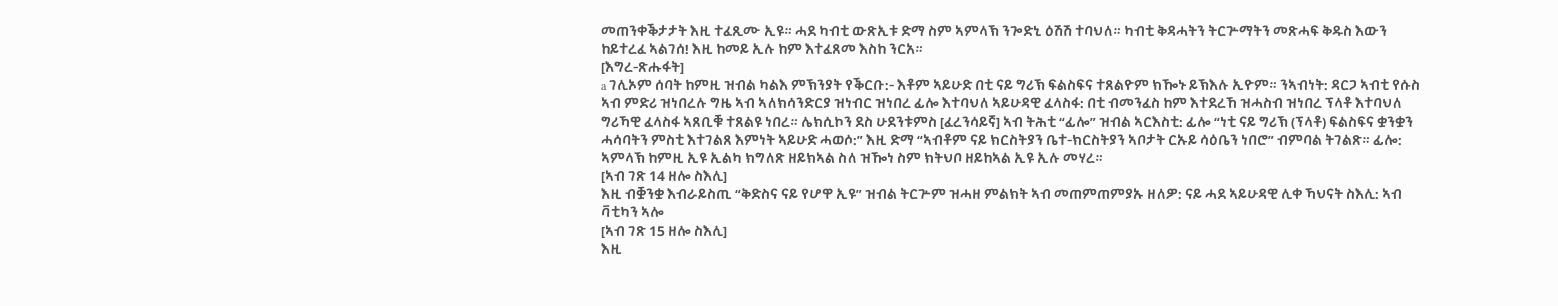መጠንቀቕታታት እዚ ተፈጺሙ ኢዩ። ሓደ ካብቲ ውጽኢቱ ድማ ስም ኣምላኽ ንጐድኒ ዕሽሽ ተባህለ። ካብቲ ቅዳሓትን ትርጕማትን መጽሓፍ ቅዱስ እውን ከይተረፈ ኣልገሰ! እዚ ከመይ ኢሉ ከም እተፈጸመ እስከ ንርአ።
[እግረ-ጽሑፋት]
a ገሊኦም ሰባት ከምዚ ዝብል ካልእ ምኽንያት የቕርቡ:- እቶም ኣይሁድ በቲ ናይ ግሪኽ ፍልስፍና ተጸልዮም ክዀኑ ይኽእሉ ኢዮም። ንኣብነት: ዳርጋ ኣብቲ የሱስ ኣብ ምድሪ ዝነበረሉ ግዜ ኣብ ኣለክሳንድርያ ዝነብር ዝነበረ ፊሎ እተባህለ ኣይሁዳዊ ፈላስፋ: በቲ ብመንፈስ ከም እተደረኸ ዝሓስብ ዝነበረ ፕላቶ እተባህለ ግሪኻዊ ፈላስፋ ኣጸቢቑ ተጸልዩ ነበረ። ሌክሲኮን ደስ ሁደንቱምስ [ፈረንሳይኛ] ኣብ ትሕቲ “ፊሎ” ዝብል ኣርእስቲ: ፊሎ “ነቲ ናይ ግሪኽ (ፕላቶ) ፍልስፍና ቋንቋን ሓሳባትን ምስቲ እተገልጸ እምነት ኣይሁድ ሓወሶ:” እዚ ድማ “ኣብቶም ናይ ክርስትያን ቤተ-ክርስትያን ኣቦታት ርኡይ ሳዕቤን ነበሮ” ብምባል ትገልጽ። ፊሎ: ኣምላኽ ከምዚ ኢዩ ኢልካ ክግለጽ ዘይክኣል ስለ ዝዀነ ስም ክትህቦ ዘይከኣል ኢዩ ኢሉ መሃረ።
[ኣብ ገጽ 14 ዘሎ ስእሊ]
እዚ ብቛንቋ እብራይስጢ “ቅድስና ናይ የሆዋ ኢዩ” ዝብል ትርጕም ዝሓዘ ምልክት ኣብ መጠምጠምያኡ ዘለዎ: ናይ ሓደ ኣይሁዳዊ ሊቀ ኻህናት ስእሊ: ኣብ ቫቲካን ኣሎ
[ኣብ ገጽ 15 ዘሎ ስእሊ]
እዚ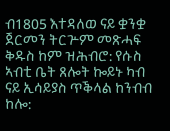ብ1805 እተዳለወ ናይ ቋንቋ ጀርመን ትርጕም መጽሓፍ ቅዱስ ከም ዝሕብሮ: የሱስ ኣብቲ ቤት ጸሎት ኰይኑ ካብ ናይ ኢሳይያስ ጥቕላል ከንብብ ከሎ: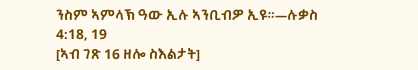ንስም ኣምላኽ ዓው ኢሉ ኣንቢብዎ ኢዩ።—ሉቃስ 4:18, 19
[ኣብ ገጽ 16 ዘሎ ስእልታት]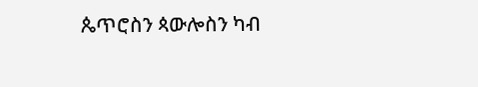ጴጥሮስን ጳውሎስን ካብ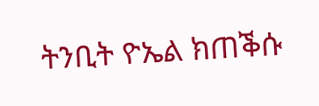ትንቢት ዮኤል ክጠቕሱ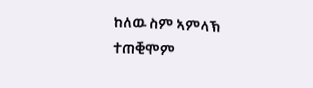ከለዉ ስም ኣምላኽ ተጠቒሞም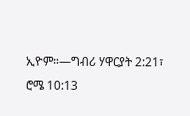ኢዮም።—ግብሪ ሃዋርያት 2:21፣ ሮሜ 10:13